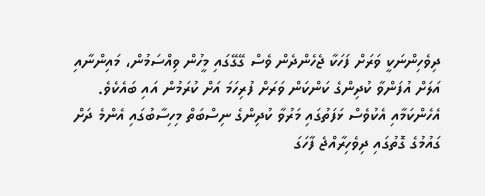ދިވެހިންނަކީ ވަރަށް ފަހަކާ ޖެހެންދެން ވެސް ގޭގޭގައި މީހުން ވިއްސަމުން، މައިންނާއި އަލަށް އުފަންވާ ކުދިންގެ ކަންކަން ވަރަށް ފުރިހަމަ އަށް ކުރަމުން އައި ބައެކެވެ. އެހެންކަމާއި އެކުވެސް ޅަފަތުގައި މަރުވާ ކުދިންގެ ނިސްބަތް މިހިސާބުގައި އެންމެ ދަށް ގައުމުގެ ގޮތުގައި ދިވެހިރާއްޖެ ފާހަގަ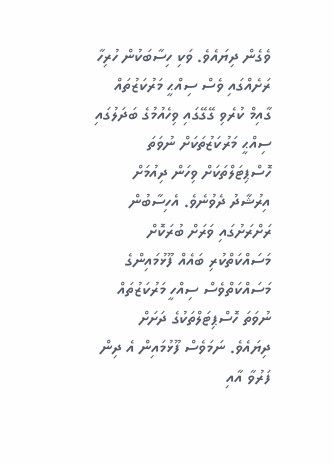ވެގެން ދިޔައެވެ. ވަކި ހިސާބަކުން ހުރިހާ ރަށެއްގައި ވެސް ސިއްޙީ މަރުކަޒުތައް ގާއިމް ކުރެވި ގޭގޭގައި ވިހެއުމުގެ ބަދަލުގައި ސިއްޙީ މަރުކަޒުތަކަށް ނުވަތަ ހޮސްޕިޓަލްތަކަށް ވިހަން ދިއުމަށް އިރުޝާދު ދެވުނެވެ. އެހިސާބުން ރަށްރަށުގައި ވަރަށް ބުރަކޮށް މަސައްކަތްކުރި ބައެއް ފޫޅުމައިންގެ މަސައްކަތްވެސް ސިއްހީ މަރުކަޒުތައް ނުވަތަ ހޮސްޕިޓަލްތަކުގެ ދަށަށް ދިޔައެވެ. ނަމަވެސް ފޫޅުމައިން އެ ދިން ފަރުވާ އާއި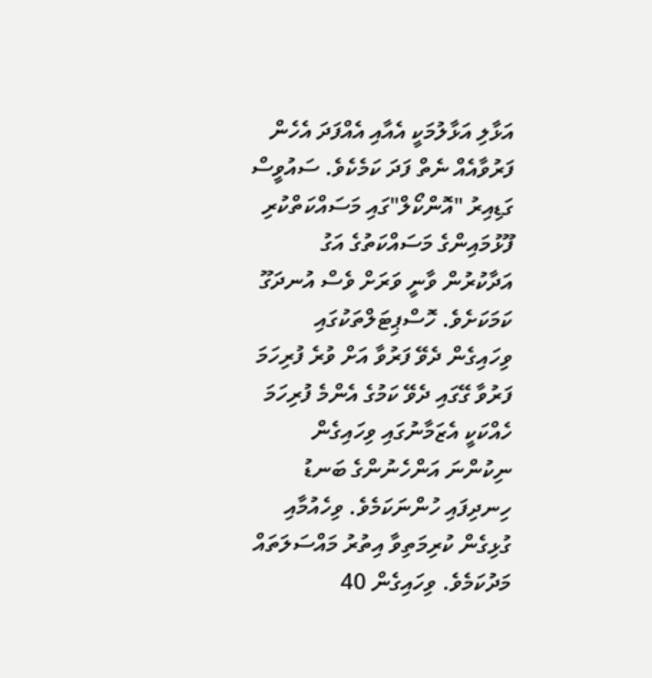އަޅާލި އަޅާލުމަކީ އެއާއި އެއްފަދަ އެހެން ފަރުވާއެއް ނެތް ފަދަ ކަމެކެވެ. ސައުވީސް ގަޑިއިރު "އޮންކޯލް"ގައި މަސައްކަތްކުރި ފޫޅުމައިންގެ މަސައްކަތުގެ އަގު އަދާކުރުން ވާނީ ވަރަށް ވެސް އުނދަގޫ ކަމަކަށެވެ. ހޮސްޕިޓަލްތަކުގައި ވިހައިގެން ދެވޭ ފަރުވާ އަށް ވުރެ ފުރިހަމަ ފަރުވާ ގޭގައި ދެވޭ ކަމުގެ އެންމެ ފުރިހަމަ ހެއްކަކީ އެޒަމާނުގައި ވިހައިގެން ނިކުންނަ އަންހެނުންގެ ބަނޑު ހިނދިފައި ހުންނަކަމެވެ. ވިހެއުމާއި ގުޅިގެން ކުރިމަތިވާ އިތުރު މައްސަލަތައް މަދުކަމެވެ. ވިހައިގެން 40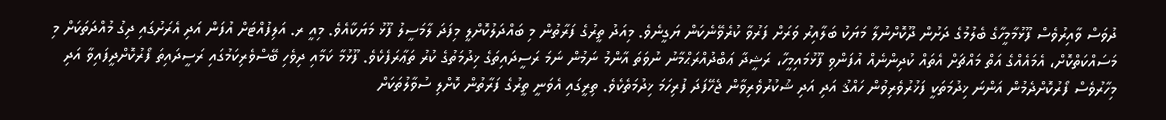ދުވަސް ވާއިރުވެސް ފޫޅުމާމީހާގެ ބެލުމުގެ ދަށުން ދޫކޮށްނުލާ މަޔަކު ބަލާއިރު ވަރަށް ފަރުވާ ކުރެވޭނެކަން ޔަގީނެވެ. މިއަދު ތީރުގެ ފަރާތުން މި ބައްދަލުކޮށްލީ މިފަދަ ލާމަސީލު ފޫޅު މަޔަކާއެވެ. މިއީ ރ. އަލިފުއްޓަށް އުފަން އަދި އެރަށުގައި ދިގު މުއްދަތަކަށް މި މަސައްކަތްކޮށް، އެމައެއްގެ އަތް މައްޗަށް އެތައް ކުދިންނެއް އުފަންވި ފޫޅުމައިމީހާ، ރަޝީދާ ޢަބްދުއްރަޙްމާނު ނުވަތަ އާންމު ނަމުން ނަމަ ރަސީދައިތަގެ ޚިދުމަތުގެ ކުރު ތަޢާރަފެކެވެ. ފޫޅުމާ ކަމާއި ދިވެހި ބޭސްވެރިކަމުގައި ރަސީދައިތަ ފޯރުކޮށްދީފައިވާ އަދި މިހާރުވެސް ފޯރުކޮށްދެމުން އަންނަ ޚިދުމަތަކީ ފަޚުރުވެރިވުން ހައްޤު އަދި އަދި ޝުކުރުވެރިވާން ޖެހޭފަދަ ފުރިހަމަ ޚިދުމަތެކެވެ. ތިރީގައި އެވަނީ ތީރުގެ ފަރާތުން ކޮށްލި ސުވާލުތަކަށް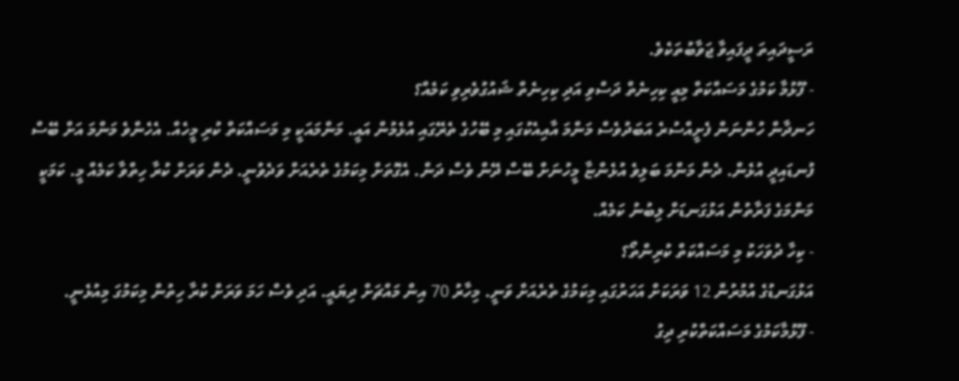ރަސީދައިތަ ދީފައިވާ ޖަވާބުތަކެވެ.
- ފޫޅުމާ ކަމުގެ މަސައްކަތް މިއީ ކިހިނެތް ދަސްވި އަދި ކިހިނެތް ޝައުގުވެރިވި ކަމެއް؟
ހަނދާން ހުންނަން ފެށީއްސުރެ އަބަދުވެސް މަންމަ އާއިއެކުގައި މި ބޭހުގެ ތެރޭގައި އުޅެމުން އައީ. މަންމައަކީ މި މަސައްކަތް ކުރި މީހެއް. އެހެންވެ މަންމަ އަށް ބޭސް ފުނޑައިދީ އުޅެން. ދެން މަންމަ ބަލިވެ އުޅެންޏާ މީހުނަށް ބޭސް ދޭން ވެސް ދަން. އެގޮތަށް މިކަމުގެ ތެރެއަށް ވަދެވުނީ. ދެން ވަރަށް ކުރާ ހިތްވާ ކަމެއް މީ. ކަމަކީ މަންމަގެ ފަރާތުން އަޅުގަނޑަށް ލިބުނު ކަމެއް.
- ކިހާ ދުވަހަކު މި މަސައްކަތް ކުރިންތޯ؟
އަޅުގަނޑުގެ އުމުރުން 12 ވަރަކަށް އަހަރުގައި މިކަމުގެ ތެރެއަށް ވަނީ. މިހާރު 70 އިން މައްޗަށް ދިޔައީ. އަދި ވެސް ހަމަ ވަރަށް ކުރާ ހިތުން މިކަމުގަ މިއުޅެނީ.
- ފޫޅުމާކަމުގެ މަސައްކަތްކުރި ދިގު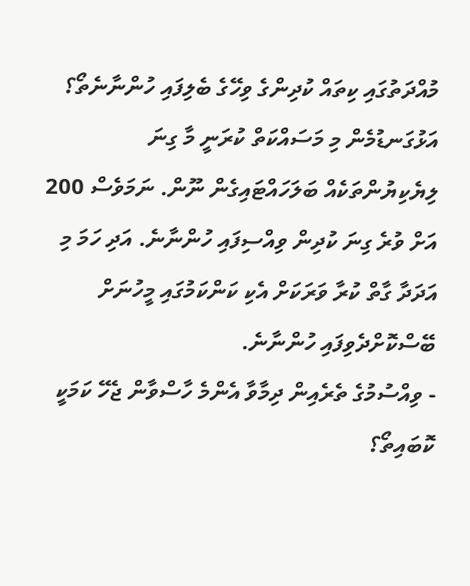މުއްދަތުގައި ކިތައް ކުދިންގެ ވިހޭގެ ބެލިފައި ހުންނާނެތޯ؟
އަޅުގަނޑުމެން މި މަސައްކަތް ކުރަނީ މާ ގިނަ ލިޔެކިޔުންތަކެއް ބަލަހައްޓައިގެން ނޫން. ނަމަވެސް 200 އަށް ވުރެ ގިނަ ކުދިން ވިއްސިފައި ހުންނާނެ. އަދި ހަމަ މި އަދަދާ ގާތް ކުރާ ވަރަކަށް އެކި ކަންކަމުގައި މީހުނަށް ބޭސްކޮށްދެވިފައި ހުންނާނެ.
- ވިއްސުމުގެ ތެރެއިން ދިމާވާ އެންމެ ހާސްވާން ޖެހޭ ކަމަކީ ކޮބައިތޯ؟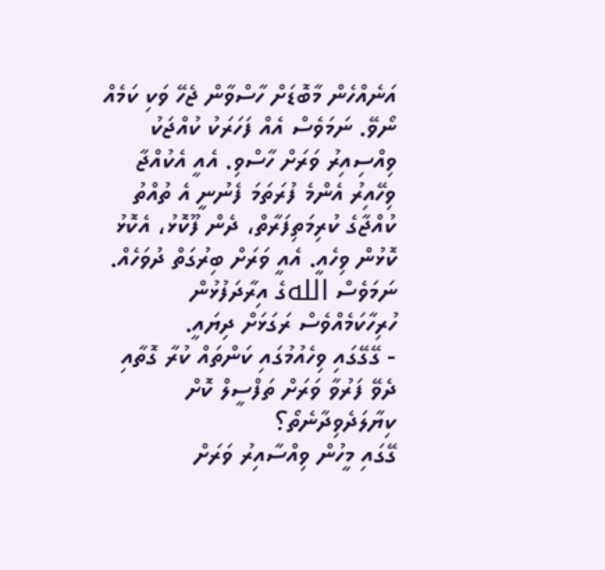އަނެއްހެން މާބޮޑަށް ހާސްވާން ޖެހޭ ވަކި ކަމެއް ނޯވޭ. ނަމަވެސް އެއް ފަހަރަކު ކުއްޖަކު ވިއްސިއިރު ވަރަށް ހާސްވި. އެއީ އެކުއްޖާ ވިހޭއިރު އެންމެ ފުރަތަމަ ފެނުނީ އެ ތުއްތު ކުއްޖާގެ ކުރިމަތިފަރާތް، ދެން ފޫކޮޅު، އެކޮޅު ކޮޅުން ވިހެއީ. އެއީ ވަރަށް ބިރުގަތް ދުވަހެއް. ނަމަވެސް اللهގެ އިރާދަފުޅުން ހުރިހާކަމެއްވެސް ރަގަޅަށް ދިޔައީ.
- ގޭގޭގައި ވިހެއުމުގައި ކަންތައް ކުރާ ގޮތާއި ދެވޭ ފަރުވާ ވަރަށް ތަފްސީލް ކޮށް ކިޔާލަދެވިދާނެތޯ؟
ގޭގައި މީހުން ވިއްސާއިރު ވަރަށް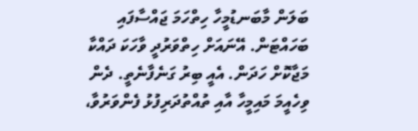ބަލަން މާބަނޑުމީހާ ހިތްހަމަ ޖައްސާފައި ބަހައްޓަން. އޭނައަށް ހިތްވަރުދީ ވާހަކަ ދައްކާ މަޖާކޮށް ހަދަން. އެއީ ބިރު ގަނެފާނެތީ. ދެން ވިހެއީމަ މައިމީހާ އާއި ތުއްތުދަރިފުޅު ފެންވަރުވާ،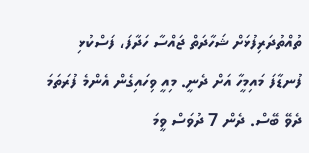ތުއްތުދަރިފުޅަށް ޝަހާދަތް ޖައްސާ ހަދާފަ، ފަސްކުޅި ފުނޑާފަ މައިމީހާ އަށް ދެނީ. މިއީ ވިހައިގެން އެންމެ ފުރަތަމަ ދެވޭ ބޭސް. ދެން 7 ދުވަސް ވީމަ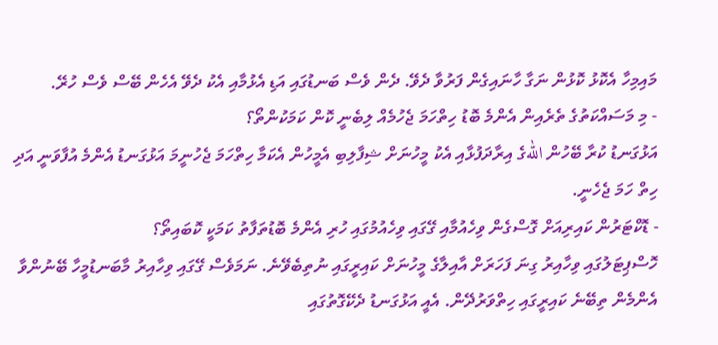މައިމިހާ އެކޮޅު ކޮޅުން ނަގާ ހާނައިގެން ފަރުވާ ދެވޭ. ދެން ވެސް ބަނޑުގައި އަޑި އެޅުމާއި އެކު ދެވޭ އެހެން ބޭސް ވެސް ހުރޭ.
- މި މަސައްކަތުގެ ތެރެއިން އެންމެ ބޮޑު ހިތްހަމަ ޖެހުމެއް ލިބެނީ ކޮން ކަމަކުންތޯ؟
އަޅުގަނޑު ކުރާ ބޭހުން اللهގެ އިރާދަފުޅާއި އެކު މީހުނަށް ޝިފާލިބި އެމީހުން އެކަމާ ހިތްހަމަ ޖެހުނީމަ އަޅުގަނޑު އެންމެ އުފާވަނީ އަދި ހިތް ހަމަ ޖެހެނީ.
- ޑޮކްޓަރުން ކައިރިއަށް ގޮސްގެން ވިހެއުމާއި ގޭގައި ވިހެއުމުގައި ހުރި އެންމެ ބޮޑުތަފާތު ކަމަކީ ކޮބައިތޯ؟
ހޮސްޕިޓަލުގައި ވިހާއިރު ގިނަ ފަހަރަށް އާއިލާގެ މީހުނަށް ކައިރީގައި ނުތިބެވޭނެ. ނަމަވެސް ގޭގައި ވިހާއިރު މާބަނޑުމީހާ ބޭނުންވާ އެންމެން ތިބޭނެ ކައިރީގައި ހިތްވަރުދޭން. އެއީ އަޅުގަނޑު ދެކޭގޮތުގައި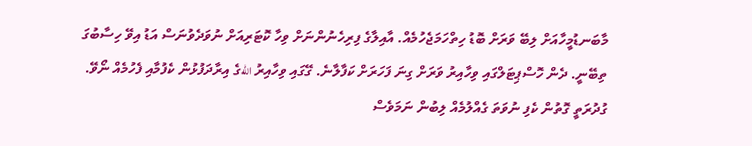މާބަނޑުމީހާއަށް ލިބޭ ވަރަށް ބޮޑު ހިތްހަމަޖެހުމެއް. އާއިލާގެ ފިރިހެނުންނަށް ވިހާ ކޮޓަރިއަށް ނުވަދެވުނަސް އަޑު އިވޭ ހިސާބުގަ ތިބޭނީ. ދެން ހޮސްޕިޓަލްގައި ވިހާއިރު ވަރަށް ގިނަ ފަހަރަށް ކަފާލާނެ. ގޭގައި ވިހާއިރު اللهގެ އިރާދަފުޅުން ކެފުމާއި ފެހުމެއް ނޯވޭ. ގުދުރަތީ ގޮތުން ކެފި ނުވަތަ ގެއްލުމެއް ލިބުން ނަމަވެސް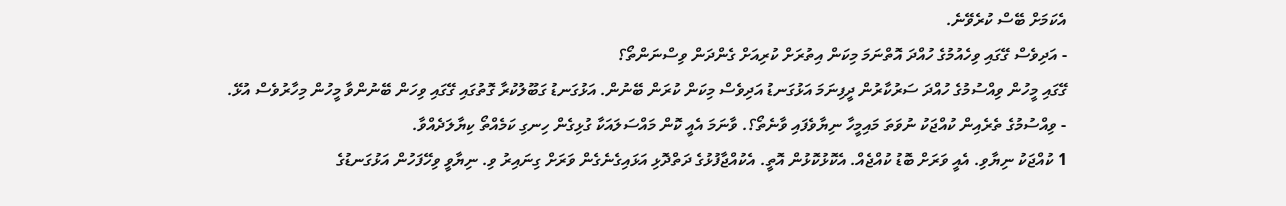އެކަމަށް ބޭސް ކުރެވޭނެ.
- އަދިވެސް ގޭގައި ވިހެއުމުގެ ހުއްދަ އޮތްނަމަ މިކަން އިތުރަށް ކުރިއަށް ގެންދަން ވިސްނަންތޯ؟
ގޭގައި މީހުން ވިއްސުމުގެ ހުއްދަ ސަރުކާރުން ދީފިނަމަ އަޅުގަނޑު އަދިވެސް މިކަން ކުރަން ބޭނުން. އަޅުގަނޑު ގަބޫލުކުރާ ގޮތުގައި ގޭގައި ވިހަން ބޭނުންވާ މީހުން މިހާރުވެސް އުޅޭ.
- ވިއްސުމުގެ ތެރެއިން ކުއްޖަކު ނުވަތަ މައިމީހާ ނިޔާވެފައި ވާނެތޯ؟. ވާނަމަ އެއީ ކޮން މައްސަލައަކާ ގުޅިގެން ހިނގި ކަމެއްތޯ ކިޔާލަދެއްވާ.
1 ކުއްޖަކު ނިޔާވި. އެއީ ވަރަށް ބޮޑު ކުއްޖެއް. އެކޮޅުކޮޅުން އޮތީ. އެކުއްޖާފުޅުގެ ދަތްދޮޅި އަޅައިގެނެގެން ވަރަށް ގިނައިރު ވި. ނިޔާވީ ވިހޭފަހުން އަޅުގަނޑުގެ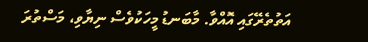އަތުތެރޭގައި އޮއްވާ. މާބަނޑު މީހަކުވެސް ނިޔާވި، މަސްތުރަ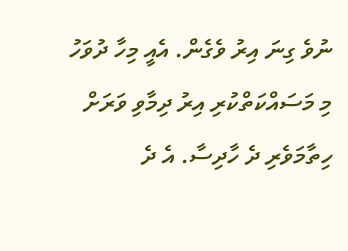ނުވެ ގިނަ އިރު ވެގެން. އެއީ މިހާ ދުވަހު މި މަސައްކަތްކުރި އިރު ދިމާވި ވަރަށް ހިތާމަވެރި ދެ ހާދިސާ. އެ ދެ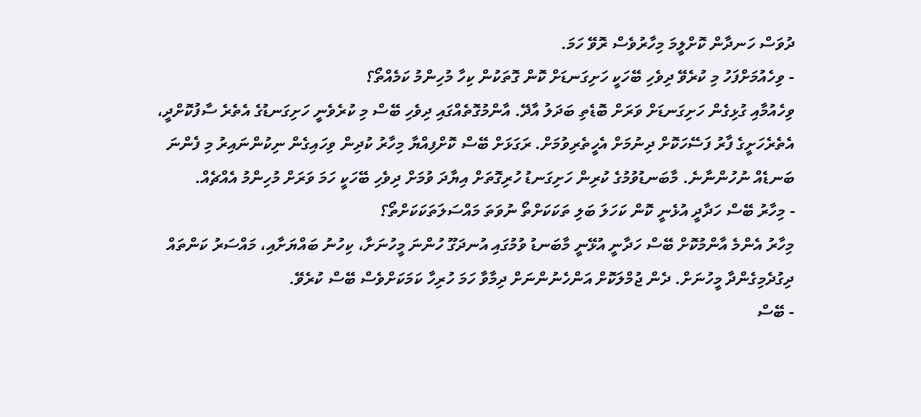ދުވަސް ހަނދާން ކޮށްލީމަ މިހާރުވެސް ރޮވޭ ހަމަ.
- ވިހެއުމަށްފަހު މި ކުރެވޭ ދިވެހި ބޭހަކީ ހަށިގަނޑަށް ކޮން ގޮތަކުން ކިހާ މުހިންމު ކަމެއްތޯ؟
ވިހެއުމާއި ގުޅިގެން ހަށިގަނޑަށް ވަރަށް ބޮޑެތި ބަދަލު އާދޭ. އާންމުގޮތެއްގައި ދިވެހި ބޭސް މި ކުރެވެނީ ހަށިގަނޑުގެ އެތެރެ ސާފުކޮށްދީ، އެތެރެހަށީގެ ފާރު ފަސޭހަކޮށް ދިނުމަށް އެހީތެރިވުމަށް. ރަގަޅަށް ބޭސް ކޮށްފިއްޔާ މިހާރު ކުދިން ވިހައިގެން ނިކުންނައިރު މި ފެންނަ ބަނޑެއް ނުހުންނާނެ. މާބަނޑުވުމުގެ ކުރިން ހަށިގަނޑު ހުރިގޮތަށް އިޔާދަ ވުމަށް ދިވެހި ބޭހަކީ ހަމަ ވަރަށް މުހިންމު އެއްޗެއް.
- މިހާރު ބޭސް ހަދާދީ އުޅެނީ ކޮން ކަހަލަ ބަލި ތަކަކަށްތޯ ނުވަތަ މައްސަލަތަކަކަށްތޯ؟
މިހާރު އެންމެ އާންމުކޮށް ބޭސް ހަދާނީ އުޅޭނީ މާބަނޑު ވުމުގައި އުނދަގޫ ހުންނަ މީހުނަށާ، ކިހުނު ބައްޔަށާއި، މައްސަރު ކަންތައް ދިގުދެމިގެންދާ މީހުނަށް. ދެން ޖުމްލަކޮށް އަންހެނުންނަށް ދިމާވާ ހަމަ ހުރިހާ ކަމަކަށްވެސް ބޭސް ކުރެވޭ.
- ބޭސް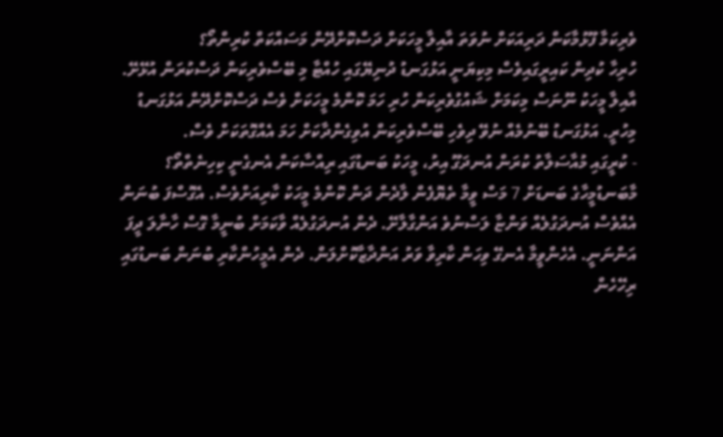ވެރިކަމާ ފޫޅުމާކަން ދަރިއަކަށް ނުވަތަ އާއިލާ މީހަކަށް ދަސްކޮށްދޭން މަސައްކަތް ކުރިންތޯ؟
ހުރިހާ ކުދިން ކައިރީގައިވެސް މިކިޔަނީ އަޅުގަނޑު ދުނިޔޭގައި ހުއްޓާ މި ބޭސްވެރިކަން ދަސްކުރަން އުޅޭށޭ. އާއިލާ މީހަކު ނޫނަސް މިކަމަށް ޝައުގުވެރިކަން ހުރި ހަމަ ކޮންމެ މީހަކަށް ވެސް ދަސްކޮށްދޭން އަޅުގަނޑު މިހުރީ. އަޅުގަނޑު ބޭނުމެއް ނުވޭ ދިވެހި ބޭސްވެރިކަން އުވިގެންދާކަށް ހަމަ އެއްގޮތަކަށް ވެސް.
- ކުރީގައި މުއާސަލާތު ކުރަން އުނދަގޫ އިރު، މީހަކު ބަނޑުގައި ރިއްސާކަން އެނގެނީ ކިހިނެތްތޯ؟
މާބަނޑުމީހާގެ ބަނޑަށް 7 މަސް ވީމާ ތެޔޮފެން ލާދެން ދަން ކޮންމެ މީހަކު ކާރިއަށްވެސް. އެގޮސްފަ ބުނަން އެއްވެސް އުނދަގުލެއް ވަންޏާ ލަސްނުވެ އަންގާލާށޭ. ދެން އުނދަގުލެއް ވާކަމަށް ބުނީމާ ގޮސް ހާނާލަ ދީފަ އަންނަނީ. އެހެންވީމާ އެނގޭ ވިހަން ކާރިވާ ވަރު އަންދާޒާކޮށްލަން. ދެން އެމީހުންކާރި ބުނަން ބަނޑުގައި ރިހޭހެން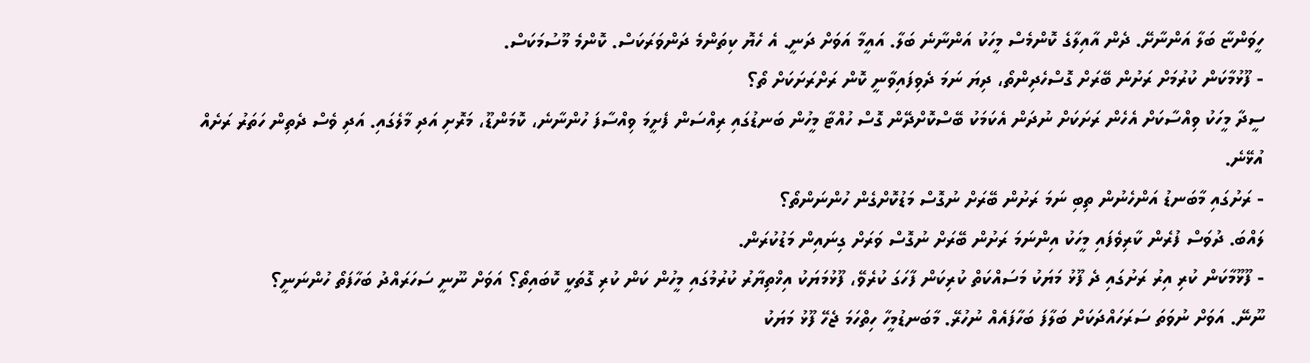ހީވަންޏާ ބަލާ އަންނާށޭ. ދެން އާއިލާގެ ކޮންމެސް މީހަކު އަންނާނެ ބަލާ. އައީމާ އަވަށް ދަނީ. އެ ހެޔޮ ކިތަންމެ ދަންވަރަކަސް. ކޮންމެ މޫސުމަކަސް.
- ފޫޅުމާކަން ކުރުމަށް ރަށުން ބޭރަށް ގޮސްހެދިންތޯ، ދިޔަ ނަމަ ދެވިފައިވާނީ ކޮން ރަށްރަށަކަށް ތޯ؟
ސީދާ މީހަކު ވިއްސާކަށް އެހެން ރަށަކަށް ނުދަން އެކަމަކު ބޭސްކޮށްދޭން ގޮސް ހުއްޓާ މީހުން ބަނޑުގައި ރިއްސަން ފެށީމަ ވިއްސާފަ ހުންނާނެ، ކޮމަންޑޫ، މަރޮށި އަދި މާލެގައި. އަދި ވެސް ދެތިން ހަތަރު ރަށެއް އުޅޭނެ.
- ރަށުގައި މާބަނޑު އަންހެނުން ތިބި ނަމަ ރަށުން ބޭރަށް ނުގޮސް މަޑުކޮށްގެން ހުންނަންތޯ؟
ލައްބަ. ދުވަސް ފުރެން ކާރިވެފައި މީހަކު އިންނަމަ ރަށުން ބޭރަށް ނުގޮސް ވަރަށް ގިނައިން މަޑުކުރަން.
- ފޫޅޫމާކަން ކުރި އިރު ރަށުގައި ދެ ފޫޅު މަޔަކު މަސައްކަތް ކުރިކަން ފާހަގަ ކުރެވޭ، ފޫޅުމަޔަކު އިޚްތިޔާރު ކުރުމުގައި މީހުން ކަން ކުރި ގޮތަކީ ކޮބައިތޯ؟ އަވަށް ނޫނީ ސަހަރައްދު ބަހާފަތޯ ހުންނަނީ؟
ނޫނޭ. އަވަށް ނުވަތަ ސަރަހައްދަކަށް ބަލާފަ ބަހާފައެއް ނުހުރޭ. މާބަނޑުމީހާ ހިތްހަމަ ޖެހޭ ފޫޅު މަޔަކު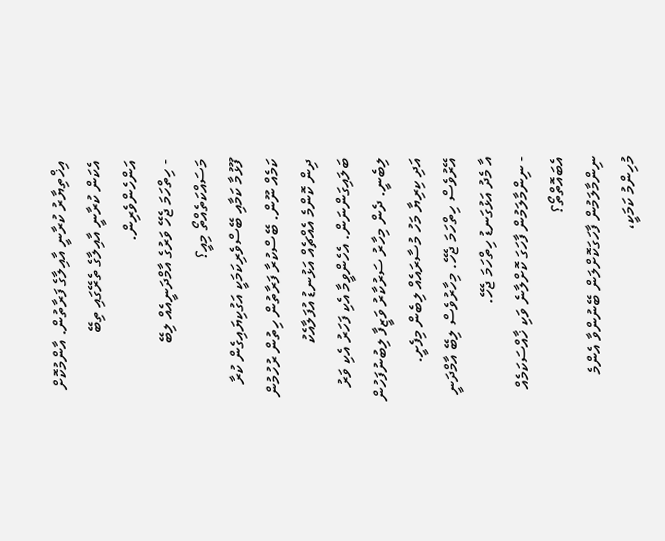އިޚްތިޔާރު ކުރާނީ އާއިލާގެ ފަރާތުން. އާންމުކޮށް އެކަން ކުރާނީ އާއިލާގެ ތެރޭގައި ތިބޭ އަންހެންވެރިން.
- ހިތްހަމަ ޖެހޭ ވަރުގެ އާމްދަނީއެއް ލިބޭ މަސައްކަތެއްތޯ މިއީ؟
ފޫޅުމާ ކަމާއި ބޭސްވެރިކަމަކީ އަގުކިޔައިގެން ކުރާ ކަމެއް ނޫން. ބޭސްކުރާ ފަރާތުން ހިތުން ރުހުމުން ދިން ކޮންމެ އެއްޗެއް އަޅުނޑު އުފަލާއެކު ބަލައިގަންނަން. އެހެންވީމާ އެކި ފަހަރު އެކި ވަރު ލިބެނީ. ދެން މިހާރު ސަރުކާރު ވަޒީފާ ލިބުނުފަހުން އަދި ކިރިޔާ މަހު މުސާރައެއް ލިބެން މިފެށީ. އޭރުވެސް ހިތްހަމަ ޖެހޭ. މިހާރުވެސް ލިބޭ އާމްދަނީ އާ މެދު އަޅުގަނޑު ހިތްހަމަ ޖެހޭ.
- ނިންމާލަމުން ފާހަގަ ކޮށްލާނެ ވަކި ޚާއްސަކަމެއް އެބައޮތްތޯ؟
ނިންމާލަމުން ފާހަގަކޮށްލަން ބޭނުންވާ އެންމެ މުހިންމު ކަމަކީ،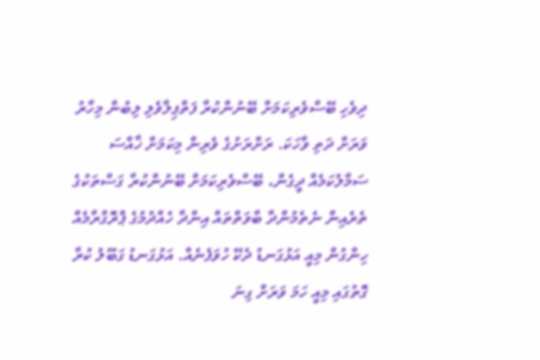ދިވެހި ބޭސްވެރިކަމަށް ބޭނުންކުރާ ފަތްޕިލާވެލި ލިބުން މިހާރު ވަރަށް ދަތި ވާހަކަ. ރަށްރަށުގެ ވެރިން މިކަމަށް ޚާއްސަ ސަމާލުކަމެއް ދީގެން، ބޭސްވެރިކަމަށް ބޭނުންކުރާ ގަސްތަކުގެ ތެރެއިން ނެތެމުންދާ ބާވަތްތައް އިންދާ ހެއްދުމުގެ ޕްރޮގްރާމެއް ހިންގުން މިއީ އަޅުގަނޑު ދެކޭ ހުވަފެނެއް. އަޅުގަނޑު ގަބޫލު ކުރާ ގޮތުގައި މިއީ ހަމަ ވަރަށް ގިނަ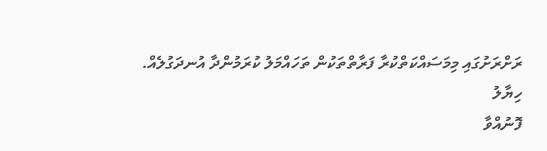ރަށްރަށުގައި މިމަސައްކަތްކުރާ ފަރާތްތަކުން ތަހައްމަލު ކުރަމުންދާ އުނދަގުލެއް.
ހިޔާލު
ފޮނުއްވާ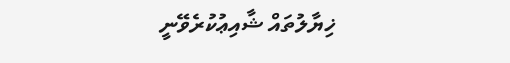ޚިޔާލުތައް ޝާއިޢުކުރެވޭނީ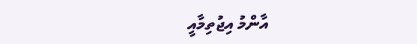އާންމު އިޖުތިމާއީ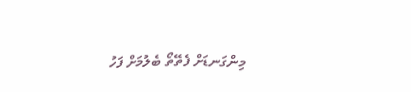މިންގަނޑަށް ފެތޭތޯ ބެލުމަށް ފަހު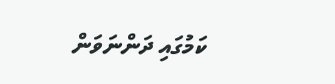ކަމުގައި ދަންނަވަން